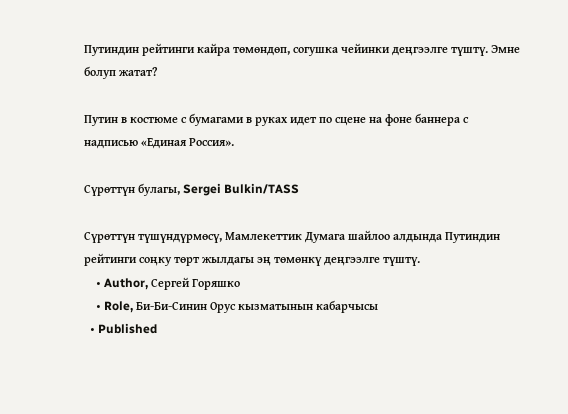Путиндин рейтинги кайра төмөндөп, согушка чейинки деңгээлге түштү. Эмне болуп жатат?

Путин в костюме с бумагами в руках идет по сцене на фоне баннера с надписью «Единая Россия».

Сүрөттүн булагы, Sergei Bulkin/TASS

Сүрөттүн түшүндүрмөсү, Мамлекеттик Думага шайлоо алдында Путиндин рейтинги соңку төрт жылдагы эң төмөнкү деңгээлге түштү.
    • Author, Сергей Горяшко
    • Role, Би-Би-Синин Орус кызматынын кабарчысы
  • Published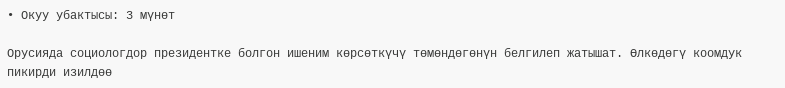• Окуу убактысы: 3 мүнөт

Орусияда социологдор президентке болгон ишеним көрсөткүчү төмөндөгөнүн белгилеп жатышат. Өлкөдөгү коомдук пикирди изилдөө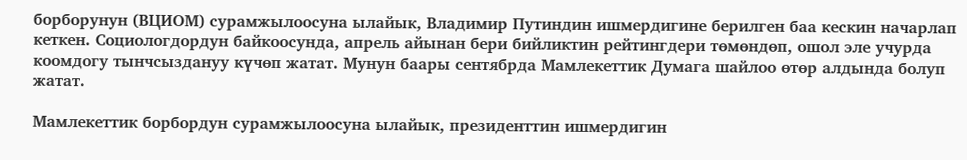борборунун (ВЦИОМ) сурамжылоосуна ылайык, Владимир Путиндин ишмердигине берилген баа кескин начарлап кеткен. Социологдордун байкоосунда, апрель айынан бери бийликтин рейтингдери төмөндөп, ошол эле учурда коомдогу тынчсыздануу күчөп жатат. Мунун баары сентябрда Мамлекеттик Думага шайлоо өтөр алдында болуп жатат.

Мамлекеттик борбордун сурамжылоосуна ылайык, президенттин ишмердигин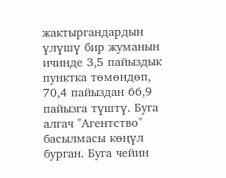жактыргандардын үлүшү бир жуманын ичинде 3,5 пайыздык пунктка төмөндөп, 70,4 пайыздан 66,9 пайызга түштү. Буга алгач "Агентство" басылмасы көңүл бурган. Буга чейин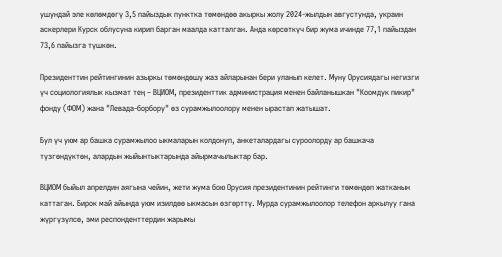ушундай эле көлөмдөгү 3,5 пайыздык пунктка төмөндөө акыркы жолу 2024-жылдын августунда, украин аскерлери Курск облусуна кирип барган маалда катталган. Анда көрсөткүч бир жума ичинде 77,1 пайыздан 73,6 пайызга түшкөн.

Президенттин рейтингинин азыркы төмөндөшү жаз айларынан бери уланып келет. Муну Орусиядагы негизги үч социологиялык кызмат тең – ВЦИОМ, президенттик администрация менен байланышкан "Коомдук пикир" фонду (ФОМ) жана "Левада-борбору" өз сурамжылоолору менен ырастап жатышат.

Бул үч уюм ар башка сурамжылоо ыкмаларын колдонуп, анкеталардагы суроолорду ар башкача түзгөндүктөн, алардын жыйынтыктарында айырмачылыктар бар.

ВЦИОМ быйыл апрелдин аягына чейин, жети жума бою Орусия президентинин рейтинги төмөндөп жатканын каттаган. Бирок май айында уюм изилдөө ыкмасын өзгөрттү. Мурда сурамжылоолор телефон аркылуу гана жүргүзүлсө, эми респонденттердин жарымы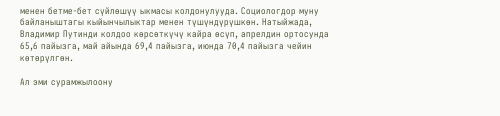менен бетме-бет сүйлөшүү ыкмасы колдонулууда. Социологдор муну байланыштагы кыйынчылыктар менен түшүндүрүшкөн. Натыйжада, Владимир Путинди колдоо көрсөткүчү кайра өсүп, апрелдин ортосунда 65,6 пайызга, май айында 69,4 пайызга, июнда 70,4 пайызга чейин көтөрүлгөн.

Ал эми сурамжылоону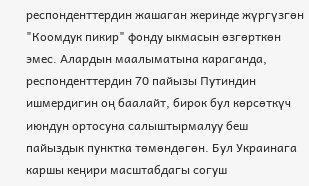респонденттердин жашаган жеринде жүргүзгөн "Коомдук пикир" фонду ыкмасын өзгөрткөн эмес. Алардын маалыматына караганда, респонденттердин 70 пайызы Путиндин ишмердигин оң баалайт, бирок бул көрсөткүч июндун ортосуна салыштырмалуу беш пайыздык пунктка төмөндөгөн. Бул Украинага каршы кеңири масштабдагы согуш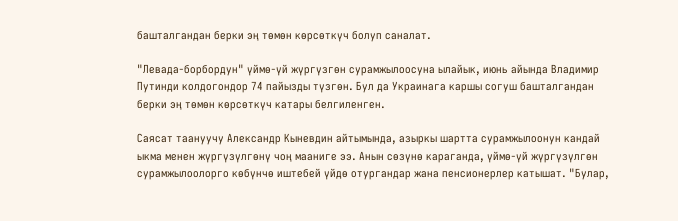башталгандан берки эң төмөн көрсөткүч болуп саналат.

"Левада-борбордун" үймө-үй жүргүзгөн сурамжылоосуна ылайык, июнь айында Владимир Путинди колдогондор 74 пайызды түзгөн. Бул да Украинага каршы согуш башталгандан берки эң төмөн көрсөткүч катары белгиленген.

Саясат таануучу Александр Кыневдин айтымында, азыркы шартта сурамжылоонун кандай ыкма менен жүргүзүлгөнү чоң мааниге ээ. Анын сөзүнө караганда, үймө-үй жүргүзүлгөн сурамжылоолорго көбүнчө иштебей үйдө отургандар жана пенсионерлер катышат. "Булар,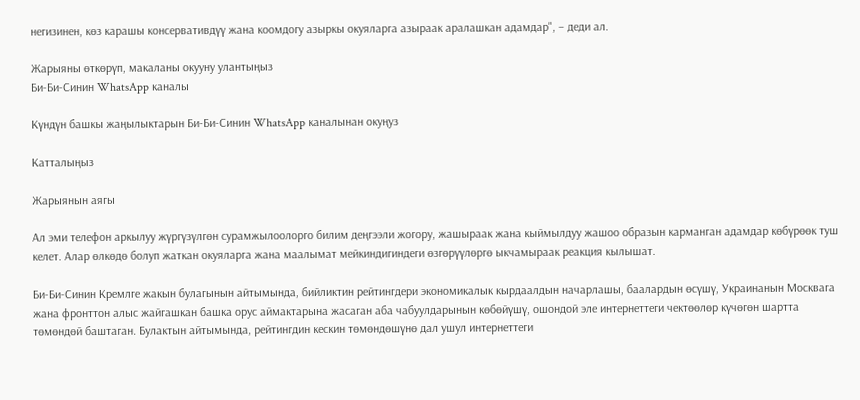негизинен, көз карашы консервативдүү жана коомдогу азыркы окуяларга азыраак аралашкан адамдар", – деди ал.

Жарыяны өткөрүп, макаланы окууну улантыңыз
Би-Би-Синин WhatsApp каналы

Күндүн башкы жаңылыктарын Би-Би-Синин WhatsApp каналынан окуңуз

Катталыңыз

Жарыянын аягы

Ал эми телефон аркылуу жүргүзүлгөн сурамжылоолорго билим деңгээли жогору, жашыраак жана кыймылдуу жашоо образын карманган адамдар көбүрөөк туш келет. Алар өлкөдө болуп жаткан окуяларга жана маалымат мейкиндигиндеги өзгөрүүлөргө ыкчамыраак реакция кылышат.

Би-Би-Синин Кремлге жакын булагынын айтымында, бийликтин рейтингдери экономикалык кырдаалдын начарлашы, баалардын өсүшү, Украинанын Москвага жана фронттон алыс жайгашкан башка орус аймактарына жасаган аба чабуулдарынын көбөйүшү, ошондой эле интернеттеги чектөөлөр күчөгөн шартта төмөндөй баштаган. Булактын айтымында, рейтингдин кескин төмөндөшүнө дал ушул интернеттеги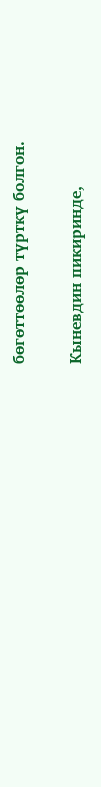бөгөттөөлөр түрткү болгон.

Кыневдин пикиринде,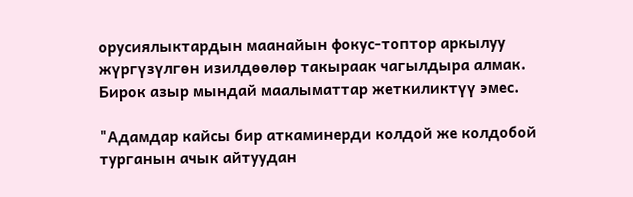орусиялыктардын маанайын фокус-топтор аркылуу жүргүзүлгөн изилдөөлөр такыраак чагылдыра алмак. Бирок азыр мындай маалыматтар жеткиликтүү эмес.

"Адамдар кайсы бир аткаминерди колдой же колдобой турганын ачык айтуудан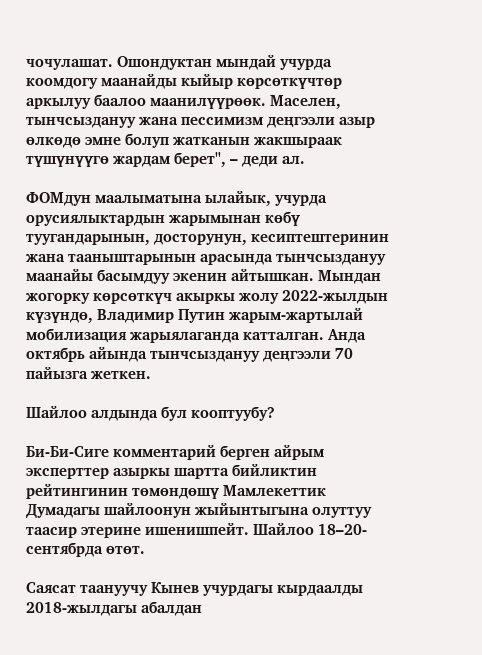чочулашат. Ошондуктан мындай учурда коомдогу маанайды кыйыр көрсөткүчтөр аркылуу баалоо маанилүүрөөк. Маселен, тынчсыздануу жана пессимизм деңгээли азыр өлкөдө эмне болуп жатканын жакшыраак түшүнүүгө жардам берет", – деди ал.

ФОМдун маалыматына ылайык, учурда орусиялыктардын жарымынан көбү туугандарынын, досторунун, кесиптештеринин жана тааныштарынын арасында тынчсыздануу маанайы басымдуу экенин айтышкан. Мындан жогорку көрсөткүч акыркы жолу 2022-жылдын күзүндө, Владимир Путин жарым-жартылай мобилизация жарыялаганда катталган. Анда октябрь айында тынчсыздануу деңгээли 70 пайызга жеткен.

Шайлоо алдында бул кооптуубу?

Би-Би-Сиге комментарий берген айрым эксперттер азыркы шартта бийликтин рейтингинин төмөндөшү Мамлекеттик Думадагы шайлоонун жыйынтыгына олуттуу таасир этерине ишенишпейт. Шайлоо 18–20-сентябрда өтөт.

Саясат таануучу Кынев учурдагы кырдаалды 2018-жылдагы абалдан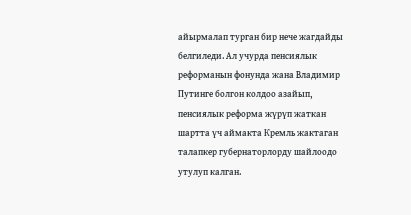айырмалап турган бир нече жагдайды белгиледи. Ал учурда пенсиялык реформанын фонунда жана Владимир Путинге болгон колдоо азайып, пенсиялык реформа жүрүп жаткан шартта үч аймакта Кремль жактаган талапкер губернаторлорду шайлоодо утулуп калган.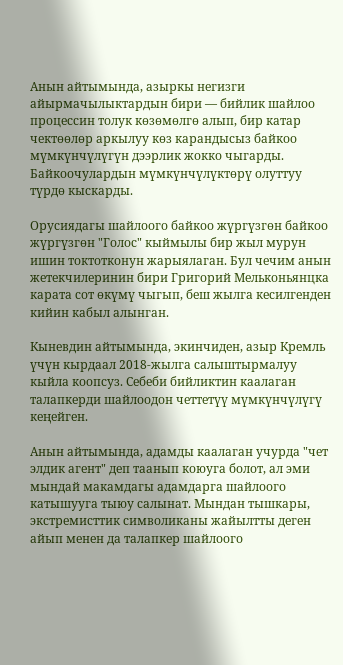Анын айтымында, азыркы негизги айырмачылыктардын бири — бийлик шайлоо процессин толук көзөмөлгө алып, бир катар чектөөлөр аркылуу көз карандысыз байкоо мүмкүнчүлүгүн дээрлик жокко чыгарды. Байкоочулардын мүмкүнчүлүктөрү олуттуу түрдө кыскарды.

Орусиядагы шайлоого байкоо жүргүзгөн байкоо жүргүзгөн "Голос" кыймылы бир жыл мурун ишин токтотконун жарыялаган. Бул чечим анын жетекчилеринин бири Григорий Мельконьянцка карата сот өкүмү чыгып, беш жылга кесилгенден кийин кабыл алынган.

Кыневдин айтымында, экинчиден, азыр Кремль үчүн кырдаал 2018-жылга салыштырмалуу кыйла коопсуз. Себеби бийликтин каалаган талапкерди шайлоодон четтетүү мүмкүнчүлүгү кеңейген.

Анын айтымында, адамды каалаган учурда "чет элдик агент" деп таанып коюуга болот, ал эми мындай макамдагы адамдарга шайлоого катышууга тыюу салынат. Мындан тышкары, экстремисттик символиканы жайылтты деген айып менен да талапкер шайлоого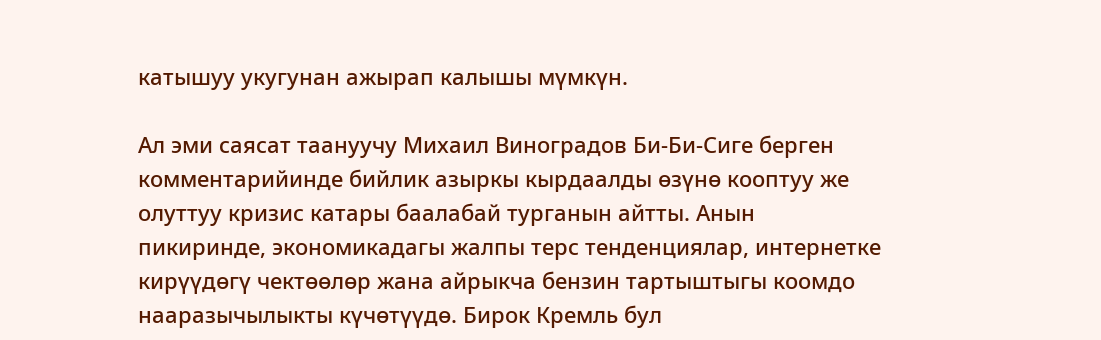катышуу укугунан ажырап калышы мүмкүн.

Ал эми саясат таануучу Михаил Виноградов Би-Би-Сиге берген комментарийинде бийлик азыркы кырдаалды өзүнө кооптуу же олуттуу кризис катары баалабай турганын айтты. Анын пикиринде, экономикадагы жалпы терс тенденциялар, интернетке кирүүдөгү чектөөлөр жана айрыкча бензин тартыштыгы коомдо нааразычылыкты күчөтүүдө. Бирок Кремль бул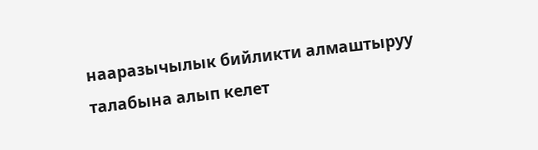нааразычылык бийликти алмаштыруу талабына алып келет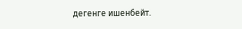дегенге ишенбейт.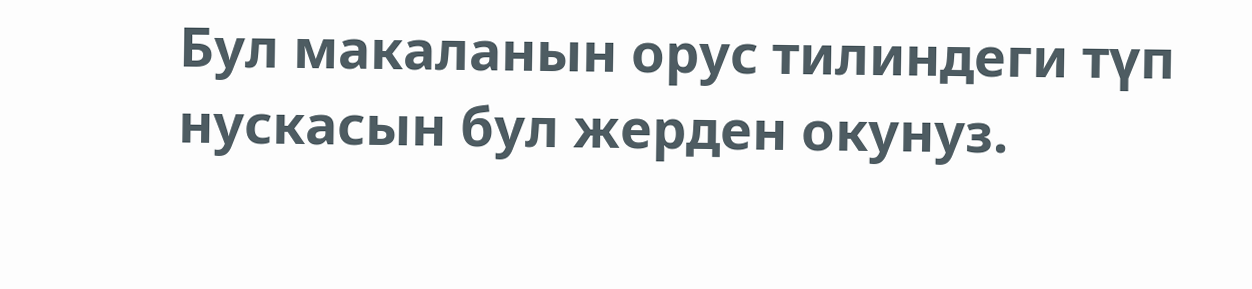Бул макаланын орус тилиндеги түп нускасын бул жерден окунуз.